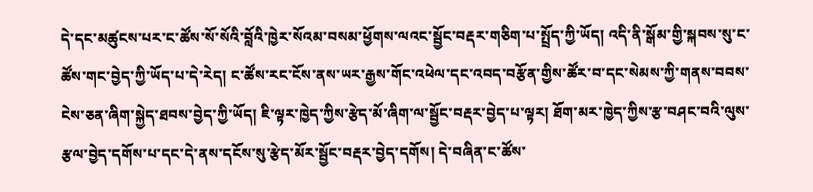དེ་དང་མཚུངས་པར་ང་ཚོས་སོ་སོའི་བློའི་ཁྱེར་སོའམ་བསམ་ཕྱོགས་ལའང་སྦྱོང་བརྡར་གཅིག་པ་སྤྲོད་ཀྱི་ཡོད། འདི་ནི་སྒོམ་གྱི་སྐབས་སུ་ང་ཚོས་གང་བྱེད་ཀྱི་ཡོད་པ་དེ་རེད། ང་ཚོས་རང་ངོས་ནས་ཡར་རྒྱས་གོང་འཕེལ་དང་འབད་བརྩོན་གྱིས་ཚོར་བ་དང་སེམས་ཀྱི་གནས་བབས་ངེས་ཅན་ཞིག་སྐྱེད་ཐབས་བྱེད་ཀྱི་ཡོད། ཇི་ལྟར་ཁྱེད་ཀྱིས་རྩེད་མོ་ཞིག་ལ་སྦྱོང་བརྡར་བྱེད་པ་ལྟར། ཐོག་མར་ཁྱེད་ཀྱིས་རྩ་བཤང་བའི་ལུས་རྩལ་བྱེད་དགོས་པ་དང་དེ་ནས་དངོས་སུ་རྩེད་མོར་སྦྱོང་བརྡར་བྱེད་དགོས། དེ་བཞིན་ང་ཚོས་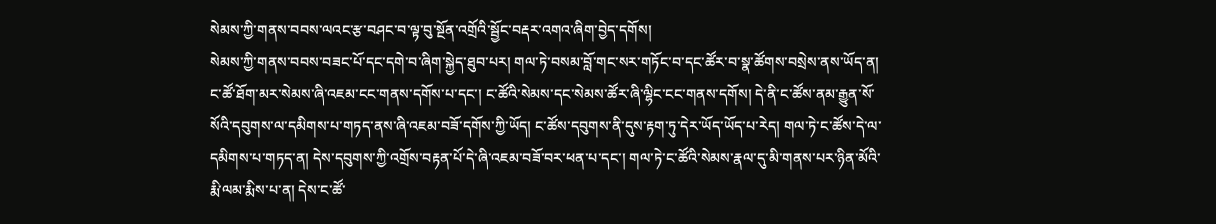སེམས་ཀྱི་གནས་བབས་ལའང་རྩ་བཤང་བ་ལྟ་བུ་སྔོན་འགྲོའི་སྦྱོང་བརྡར་འགའ་ཞིག་བྱེད་དགོས།
སེམས་ཀྱི་གནས་བབས་བཟང་པོ་དང་དགེ་བ་ཞིག་སྐྱེད་ཐུབ་པར། གལ་ཏེ་བསམ་བློ་གང་སར་གཏོང་བ་དང་ཚོར་བ་སྣ་ཚོགས་བསྲེས་ནས་ཡོད་ན། ང་ཚོ་ཐོག་མར་སེམས་ཞི་འཇམ་ངང་གནས་དགོས་པ་དང་། ང་ཚོའི་སེམས་དང་སེམས་ཚོར་ཞི་ལྷིང་ངང་གནས་དགོས། དེ་ནི་ང་ཚོས་ནམ་རྒྱུན་སོ་སོའི་དབུགས་ལ་དམིགས་པ་གཏད་ནས་ཞི་འཇམ་བཟོ་དགོས་ཀྱི་ཡོད། ང་ཚོས་དབུགས་ནི་དུས་རྟག་ཏུ་དེར་ཡོད་ཡོད་པ་རེད། གལ་ཏེ་ང་ཚོས་དེ་ལ་དམིགས་པ་གཏད་ན། དེས་དབུགས་ཀྱི་འགྲོས་བརྟན་པོ་དེ་ཞི་འཇམ་བཟོ་བར་ཕན་པ་དང་། གལ་ཏེ་ང་ཚོའི་སེམས་རྣལ་དུ་མི་གནས་པར་ཉིན་མོའི་རྨི་ལམ་རྨིས་པ་ན། དེས་ང་ཚོ་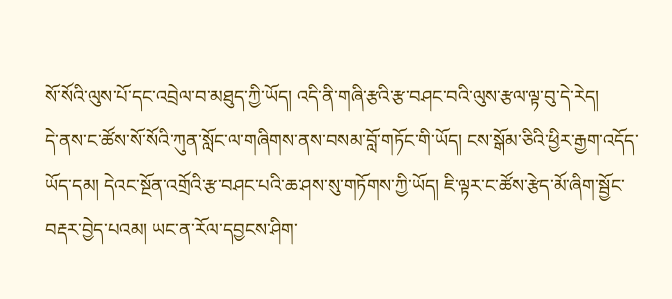སོ་སོའི་ལུས་པོ་དང་འབྲེལ་བ་མཐུད་ཀྱི་ཡོད། འདི་ནི་གཞི་རྩའི་རྩ་བཤང་བའི་ལུས་རྩལ་ལྟ་བུ་དེ་རེད།
དེ་ནས་ང་ཚོས་སོ་སོའི་ཀུན་སློང་ལ་གཞིགས་ནས་བསམ་བློ་གཏོང་གི་ཡོད། ངས་སྒོམ་ཅིའི་ཕྱིར་རྒྱག་འདོད་ཡོད་དམ། དེའང་སྔོན་འགྲོའི་རྩ་བཤང་པའི་ཆ་ཤས་སུ་གཏོགས་ཀྱི་ཡོད། ཇི་ལྟར་ང་ཚོས་རྩེད་མོ་ཞིག་སྦྱོང་བརྡར་བྱེད་པའམ། ཡང་ན་རོལ་དབྱངས་ཤིག་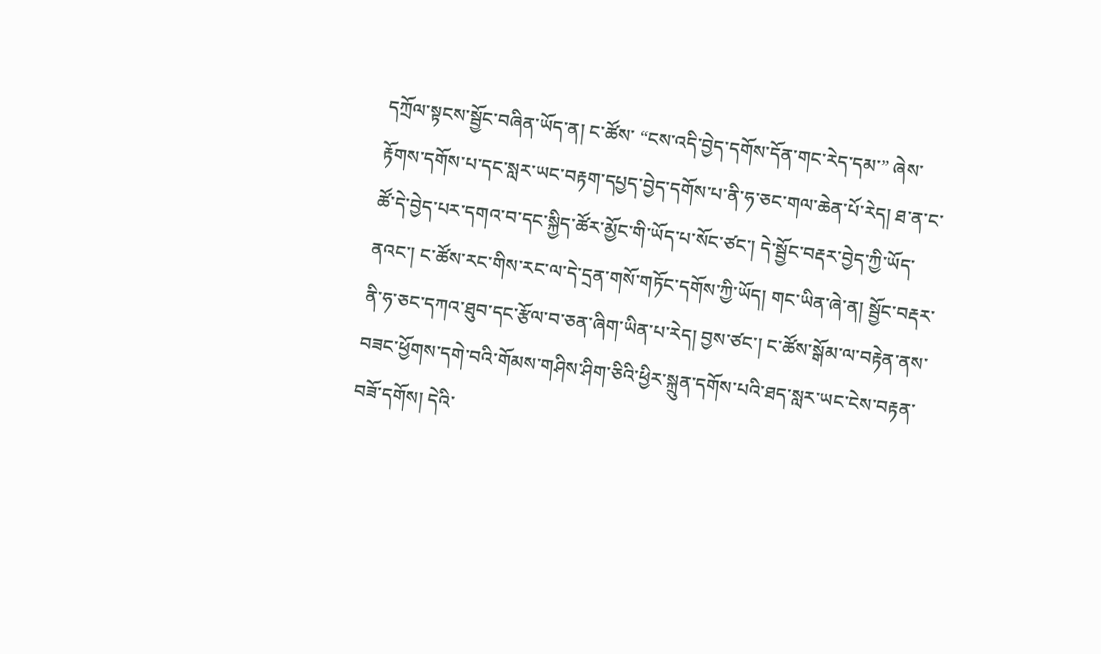དཀྲོལ་སྟངས་སྦྱོང་བཞིན་ཡོད་ན། ང་ཚོས་ “ངས་འདི་བྱེད་དགོས་དོན་གང་རེད་དམ་” ཞེས་རྟོགས་དགོས་པ་དང་སླར་ཡང་བརྟག་དཔྱད་བྱེད་དགོས་པ་ནི་ཧ་ཅང་གལ་ཆེན་པོ་རེད། ཐ་ན་ང་ཚོ་དེ་བྱེད་པར་དགའ་བ་དང་སྐྱིད་ཚོར་མྱོང་གི་ཡོད་པ་སོང་ཙང་། དེ་སྦྱོང་བརྡར་བྱེད་ཀྱི་ཡོད་ནའང་། ང་ཚོས་རང་གིས་རང་ལ་དེ་དྲན་གསོ་གཏོང་དགོས་ཀྱི་ཡོད། གང་ཡིན་ཞེ་ན། སྦྱོང་བརྡར་ནི་ཧ་ཅང་དཀའ་ཐུབ་དང་རྩོལ་བ་ཅན་ཞིག་ཡིན་པ་རེད། བྱས་ཙང་། ང་ཚོས་སྒོམ་ལ་བརྟེན་ནས་བཟང་ཕྱོགས་དགེ་བའི་གོམས་གཤིས་ཤིག་ཅིའི་ཕྱིར་སྐྲུན་དགོས་པའི་ཐད་སླར་ཡང་ངེས་བརྟན་བཟོ་དགོས། དེའི་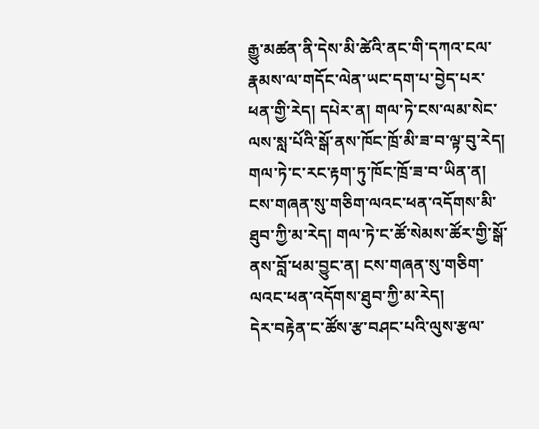རྒྱུ་མཚན་ནི་དེས་མི་ཚེའི་ནང་གི་དཀའ་ངལ་རྣམས་ལ་གདོང་ལེན་ཡང་དག་པ་བྱེད་པར་ཕན་གྱི་རེད། དཔེར་ན། གལ་ཏེ་ངས་ལམ་སེང་ལས་སླ་པོའི་སྒོ་ནས་ཁོང་ཁྲོ་མི་ཟ་བ་ལྟ་བུ་རེད། གལ་ཏེ་ང་རང་རྟག་ཏུ་ཁོང་ཁྲོ་ཟ་བ་ཡིན་ན། ངས་གཞན་སུ་གཅིག་ལའང་ཕན་འདོགས་མི་ཐུབ་ཀྱི་མ་རེད། གལ་ཏེ་ང་ཚོ་སེམས་ཚོར་གྱི་སྒོ་ནས་བློ་ཕམ་བྱུང་ན། ངས་གཞན་སུ་གཅིག་ལའང་ཕན་འདོགས་ཐུབ་ཀྱི་མ་རེད།
དེར་བརྟེན་ང་ཚོས་རྩ་བཤང་པའི་ལུས་རྩལ་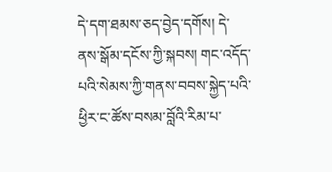དེ་དག་ཐམས་ཅད་བྱེད་དགོས། དེ་ནས་སྒོམ་དངོས་ཀྱི་སྐབས། གང་འདོད་པའི་སེམས་ཀྱི་གནས་བབས་སྐྱེད་པའི་ཕྱིར་ང་ཚོས་བསམ་བློའི་རིམ་པ་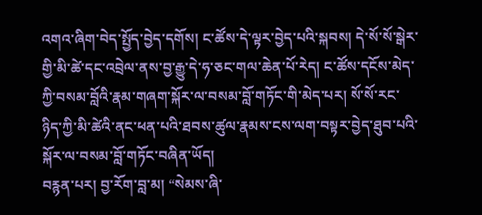འགའ་ཞིག་བེད་སྤྱོད་བྱེད་དགོས། ང་ཚོས་དེ་ལྟར་བྱེད་པའི་སྐབས། དེ་སོ་སོ་སྒེར་གྱི་མི་ཚེ་དང་འབྲེལ་ནས་བྱ་རྒྱུ་དེ་ཧ་ཅང་གལ་ཆེན་པོ་རེད། ང་ཚོས་དངོས་མེད་ཀྱི་བསམ་བློའི་རྣམ་གཞག་སྐོར་ལ་བསམ་བློ་གཏོང་གི་མེད་པར། སོ་སོ་རང་ཉིད་ཀྱི་མི་ཚེའི་ནང་ཕན་པའི་ཐབས་ཚུལ་རྣམས་ངས་ལག་བསྟར་བྱེད་ཐུབ་པའི་སྐོར་ལ་བསམ་བློ་གཏོང་བཞིན་ཡོད།
བརྙན་པར། བྱ་རོག་བླ་མ། “སེམས་ཞི་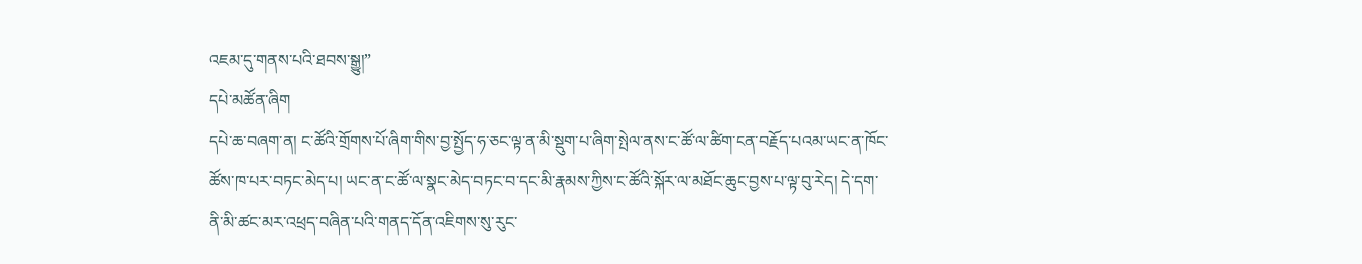འཇམ་དུ་གནས་པའི་ཐབས་སྒྱུ།”
དཔེ་མཚོན་ཞིག
དཔེ་ཆ་བཞག་ན། ང་ཚོའི་གྲོགས་པོ་ཞིག་གིས་བྱ་སྤྱོད་ཧ་ཅང་ལྟ་ན་མི་སྡུག་པ་ཞིག་སྤེལ་ནས་ང་ཚོ་ལ་ཚིག་ངན་བརྗོད་པའམ་ཡང་ན་ཁོང་ཚོས་ཁ་པར་བཏང་མེད་པ། ཡང་ན་ང་ཚོ་ལ་སྣང་མེད་བཏང་བ་དང་མི་རྣམས་ཀྱིས་ང་ཚོའི་སྐོར་ལ་མཐོང་ཆུང་བྱས་པ་ལྟ་བུ་རེད། དེ་དག་ནི་མི་ཚང་མར་འཕྲད་བཞིན་པའི་གནད་དོན་འཇིགས་སུ་རུང་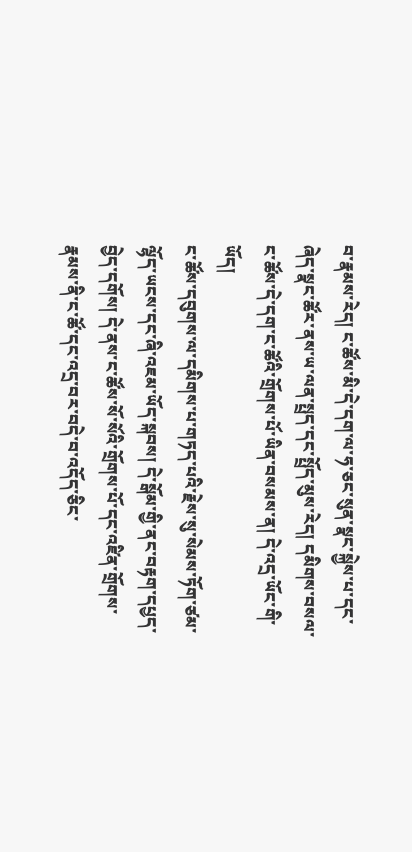བ་རྣམས་རེད། ང་ཚོས་མི་དེ་དག་ལ་ཧ་ཅང་སུན་སྣང་སྐྱེས་པ་དང་ཞེད་སྣང་ཚོར་ནས་ཡ་ལན་སྤྲད་དང་སྤྲོད་མུས་རེད། དམིགས་བསལ་ང་ཚོས་དེ་དག་ང་ཚོའི་གྲོགས་པོ་ཡིན་བསམས་ན། དེ་འདྲ་ཡོང་གི་ཡོད།
ང་ཚོས་དབུགས་ལ་དམིགས་པ་གཏད་པའི་རྗེས་སུ་སེམས་ཏོག་ཙམ་ལྷོད་ཡངས་དང་ཞི་འཇམ་ཡོད་སྐབས། དེ་སྒོམ་གྱི་ནང་བརྟག་དཔྱད་བྱེད་དགོས། དེ་ནས་ང་ཚོས་སོ་སོའི་གྲོགས་པོ་དང་འཛིན་གྲོགས་རྣམས་ནི་ང་ཚོ་དང་འདྲ་བར་བདེ་བ་འདོད་ཅིང་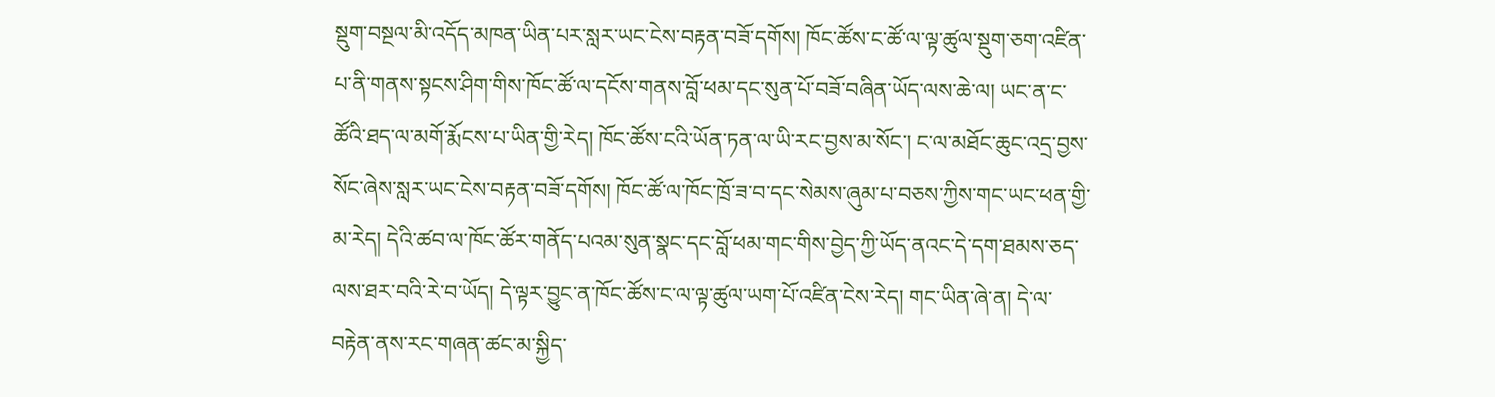སྡུག་བསྔལ་མི་འདོད་མཁན་ཡིན་པར་སླར་ཡང་ངེས་བརྟན་བཟོ་དགོས། ཁོང་ཚོས་ང་ཚོ་ལ་ལྟ་ཚུལ་སྡུག་ཅག་འཛིན་པ་ནི་གནས་སྟངས་ཤིག་གིས་ཁོང་ཚོ་ལ་དངོས་གནས་བློ་ཕམ་དང་སུན་པོ་བཟོ་བཞིན་ཡོད་ལས་ཆེ་ལ། ཡང་ན་ང་ཚོའི་ཐད་ལ་མགོ་རྨོངས་པ་ཡིན་གྱི་རེད། ཁོང་ཚོས་ངའི་ཡོན་ཏན་ལ་ཡི་རང་བྱས་མ་སོང་། ང་ལ་མཐོང་ཆུང་འདྲ་བྱས་སོང་ཞེས་སླར་ཡང་ངེས་བརྟན་བཟོ་དགོས། ཁོང་ཚོ་ལ་ཁོང་ཁྲོ་ཟ་བ་དང་སེམས་ཞུམ་པ་བཅས་ཀྱིས་གང་ཡང་ཕན་གྱི་མ་རེད། དེའི་ཚབ་ལ་ཁོང་ཚོར་གནོད་པའམ་སུན་སྣང་དང་བློ་ཕམ་གང་གིས་བྱེད་ཀྱི་ཡོད་ནའང་དེ་དག་ཐམས་ཅད་ལས་ཐར་བའི་རེ་བ་ཡོད། དེ་ལྟར་བྱུང་ན་ཁོང་ཚོས་ང་ལ་ལྟ་ཚུལ་ཡག་པོ་འཛིན་ངེས་རེད། གང་ཡིན་ཞེ་ན། དེ་ལ་བརྟེན་ནས་རང་གཞན་ཚང་མ་སྐྱིད་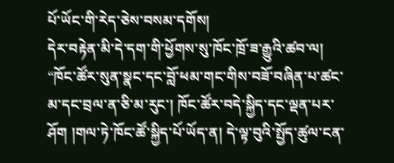པོ་ཡོང་གི་རེད་ཅེས་བསམ་དགོས།
དེར་བརྟེན་མི་དེ་དག་གི་ཕྱོགས་སུ་ཁོང་ཁྲོ་ཟ་རྒྱུའི་ཚབ་ལ། “ཁོང་ཚོར་སུན་སྣང་དང་བློ་ཕམ་གང་གིས་བཟོ་བཞིན་པ་ཚང་མ་དང་བྲལ་ན་ཅི་མ་རུང་། ཁོང་ཚོར་བདེ་སྐྱིད་དང་ལྡན་པར་ཤོག །གལ་ཏེ་ཁོང་ཚོ་སྐྱིད་པོ་ཡོད་ན། དེ་ལྟ་བུའི་སྤྱོད་ཚུལ་ངན་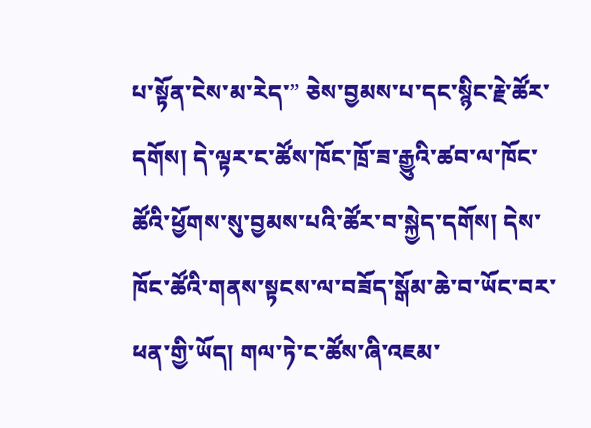པ་སྟོན་ངེས་མ་རེད་” ཅེས་བྱམས་པ་དང་སྙིང་རྗེ་ཚོར་དགོས། དེ་ལྟར་ང་ཚོས་ཁོང་ཁྲོ་ཟ་རྒྱུའི་ཚབ་ལ་ཁོང་ཚོའི་ཕྱོགས་སུ་བྱམས་པའི་ཚོར་བ་སྐྱེད་དགོས། དེས་ཁོང་ཚོའི་གནས་སྟངས་ལ་བཟོད་སྒོམ་ཆེ་བ་ཡོང་བར་ཕན་གྱི་ཡོད། གལ་ཏེ་ང་ཚོས་ཞི་འཇམ་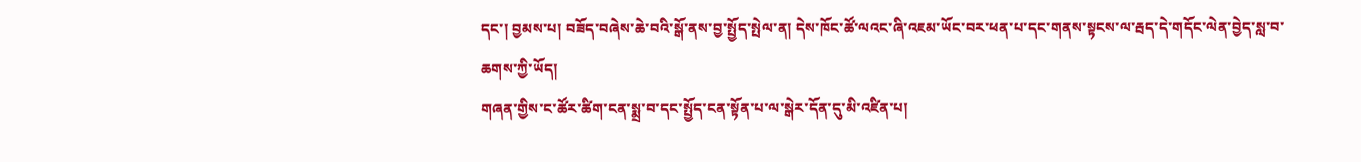དང་། བྱམས་པ། བཟོད་བཞེས་ཆེ་བའི་སྒོ་ནས་བྱ་སྤྱོད་སྤེལ་ན། དེས་ཁོང་ཚོ་ལའང་ཞི་འཇམ་ཡོང་བར་ཕན་པ་དང་གནས་སྟངས་ལ་རྦད་དེ་གདོང་ལེན་བྱེད་སླ་བ་ཆགས་ཀྱི་ཡོད།
གཞན་གྱིས་ང་ཚོར་ཚིག་ངན་སྨྲ་བ་དང་སྤྱོད་ངན་སྟོན་པ་ལ་སྒེར་དོན་དུ་མི་འཛིན་པ།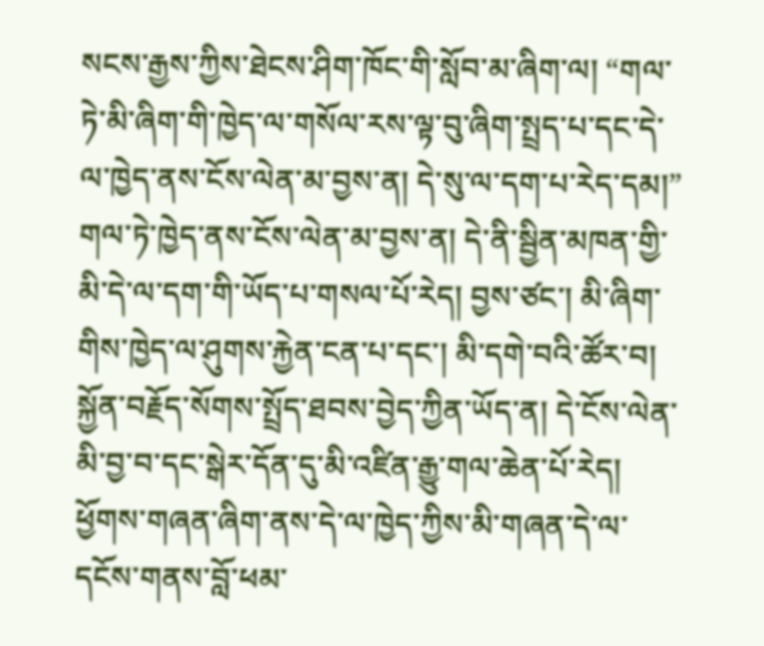སངས་རྒྱས་ཀྱིས་ཐེངས་ཤིག་ཁོང་གི་སློབ་མ་ཞིག་ལ། “གལ་ཏེ་མི་ཞིག་གི་ཁྱེད་ལ་གསོལ་རས་ལྟ་བུ་ཞིག་སྤྲད་པ་དང་དེ་ལ་ཁྱེད་ནས་ངོས་ལེན་མ་བྱས་ན། དེ་སུ་ལ་དག་པ་རེད་དམ།” གལ་ཏེ་ཁྱེད་ནས་ངོས་ལེན་མ་བྱས་ན། དེ་ནི་སྦྱིན་མཁན་གྱི་མི་དེ་ལ་དག་གི་ཡོད་པ་གསལ་པོ་རེད། བྱས་ཙང་། མི་ཞིག་གིས་ཁྱེད་ལ་ཤུགས་རྐྱེན་ངན་པ་དང་། མི་དགེ་བའི་ཚོར་བ། སྐྱོན་བརྗོད་སོགས་སྤྲོད་ཐབས་བྱེད་ཀྱིན་ཡོད་ན། དེ་ངོས་ལེན་མི་བྱ་བ་དང་སྒེར་དོན་དུ་མི་འཛིན་རྒྱུ་གལ་ཆེན་པོ་རེད། ཕྱོགས་གཞན་ཞིག་ནས་དེ་ལ་ཁྱེད་ཀྱིས་མི་གཞན་དེ་ལ་དངོས་གནས་བློ་ཕམ་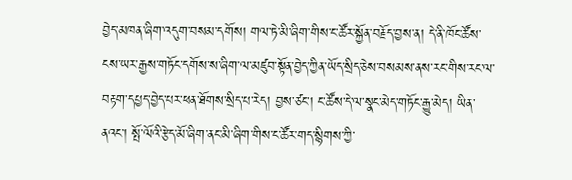བྱེད་མཁན་ཞིག་འདུག་བསམ་དགོས། གལ་ཏེ་མི་ཞིག་གིས་ང་ཚོར་སྐྱོན་བརྗོད་བྱས་ན། དེ་ནི་ཁོང་ཚོས་ངས་ཡར་རྒྱས་གཏོང་དགོས་ས་ཞིག་ལ་མཛུབ་སྟོན་བྱེད་ཀྱིན་ཡོད་སྲིད་ཅེས་བསམས་ནས་རང་གིས་རང་ལ་བརྟག་དཔྱད་བྱེད་པར་ཕན་ཐོགས་སྲིད་པ་རེད། བྱས་ཙང་། ང་ཚོས་དེ་ལ་སྣང་མེད་གཏོང་རྒྱུ་མེད། ཡིན་ནའང་། སྤོ་ལོའི་རྩེད་མོ་ཞིག་ནང་མི་ཞིག་གིས་ང་ཚོར་གད་སྙིགས་ཀྱི་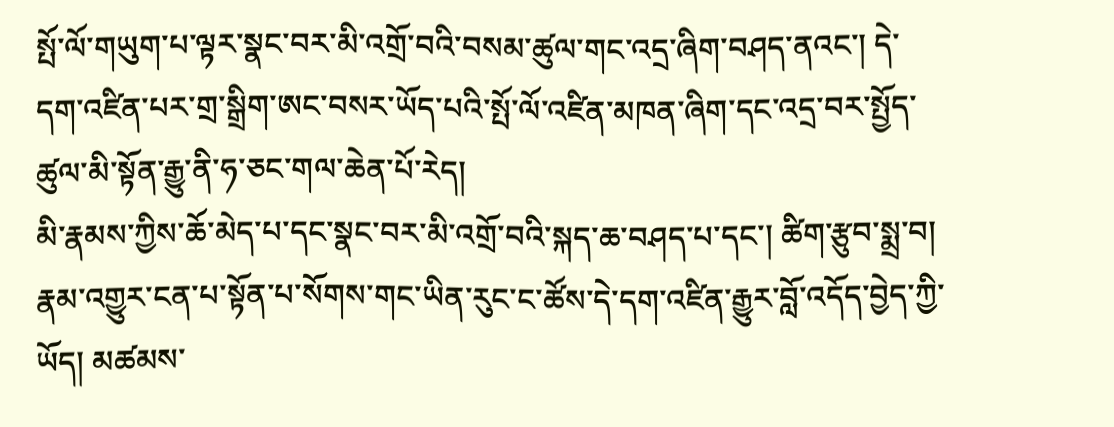སྤོ་ལོ་གཡུག་པ་ལྟར་སྣང་བར་མི་འགྲོ་བའི་བསམ་ཚུལ་གང་འདྲ་ཞིག་བཤད་ནའང་། དེ་དག་འཛིན་པར་གྲ་སྒྲིག་ཨང་བསར་ཡོད་པའི་སྤོ་ལོ་འཛིན་མཁན་ཞིག་དང་འདྲ་བར་སྤྱོད་ཚུལ་མི་སྟོན་རྒྱུ་ནི་ཧ་ཅང་གལ་ཆེན་པོ་རེད།
མི་རྣམས་ཀྱིས་ཆོ་མེད་པ་དང་སྣང་བར་མི་འགྲོ་བའི་སྐད་ཆ་བཤད་པ་དང་། ཚིག་རྩུབ་སྨྲ་བ། རྣམ་འགྱུར་ངན་པ་སྟོན་པ་སོགས་གང་ཡིན་རུང་ང་ཚོས་དེ་དག་འཛིན་རྒྱུར་བློ་འདོད་བྱེད་ཀྱི་ཡོད། མཚམས་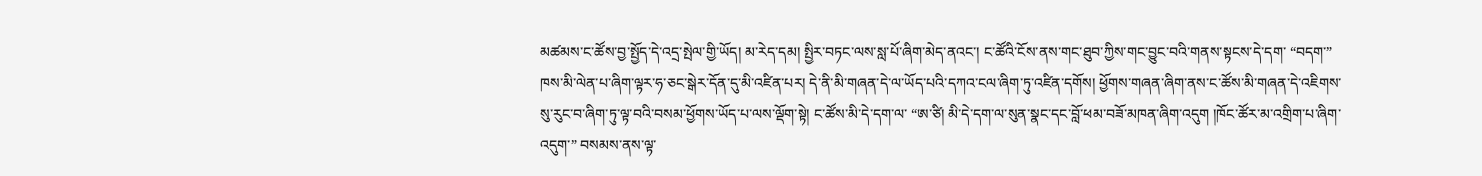མཚམས་ང་ཚོས་བྱ་སྤྱོད་དེ་འདྲ་སྤེལ་གྱི་ཡོད། མ་རེད་དམ། སྤྱིར་བཏང་ལས་སླ་པོ་ཞིག་མེད་ནའང་། ང་ཚོའི་ངོས་ནས་གང་ཐུབ་ཀྱིས་གང་བྱུང་བའི་གནས་སྟངས་དེ་དག་ “བདག་” ཁས་མི་ལེན་པ་ཞིག་ལྟར་ཧ་ཅང་སྒེར་དོན་དུ་མི་འཛིན་པར། དེ་ནི་མི་གཞན་དེ་ལ་ཡོད་པའི་དཀའ་ངལ་ཞིག་ཏུ་འཛིན་དགོས། ཕྱོགས་གཞན་ཞིག་ནས་ང་ཚོས་མི་གཞན་དེ་འཇིགས་སུ་རུང་བ་ཞིག་ཏུ་ལྟ་བའི་བསམ་ཕྱོགས་ཡོད་པ་ལས་ལྡོག་སྟེ། ང་ཚོས་མི་དེ་དག་ལ་ “ཨ་ཙི། མི་དེ་དག་ལ་སུན་སྣང་དང་བློ་ཕམ་བཟོ་མཁན་ཞིག་འདུག །ཁོང་ཚོར་མ་འགྲིག་པ་ཞིག་འདུག་” བསམས་ནས་ལྟ་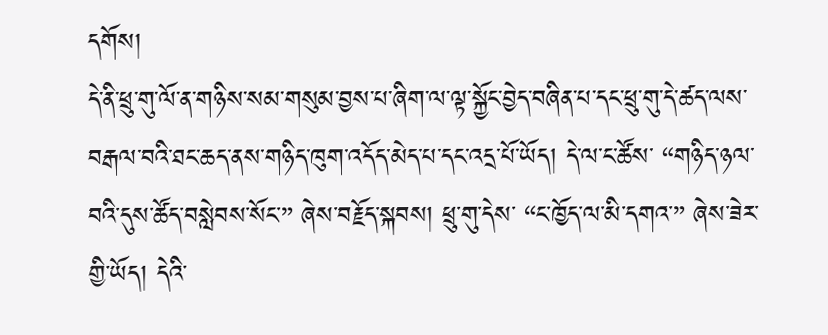དགོས།
དེ་ནི་ཕྲུ་གུ་ལོ་ན་གཉིས་སམ་གསུམ་བྱས་པ་ཞིག་ལ་ལྟ་སྐྱོང་བྱེད་བཞིན་པ་དང་ཕྲུ་གུ་དེ་ཚད་ལས་བརྒལ་བའི་ཐང་ཆད་ནས་གཉིད་ཁུག་འདོད་མེད་པ་དང་འདྲ་པོ་ཡོད། དེ་ལ་ང་ཚོས་ “གཉིད་ཉལ་བའི་དུས་ཚོད་བསླེབས་སོང་” ཞེས་བརྗོད་སྐབས། ཕྲུ་གུ་དེས་ “ང་ཁྱོད་ལ་མི་དགའ་” ཞེས་ཟེར་གྱི་ཡོད། དེའི་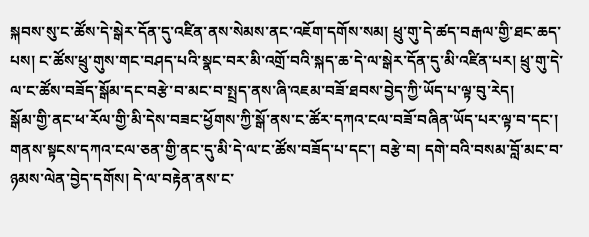སྐབས་སུ་ང་ཚོས་དེ་སྒེར་དོན་དུ་འཛིན་ནས་སེམས་ནང་འཇོག་དགོས་སམ། ཕྲུ་གུ་དེ་ཚད་བརྒལ་གྱི་ཐང་ཆད་པས། ང་ཚོས་ཕྲུ་གུས་གང་བཤད་པའི་སྣང་བར་མི་འགྲོ་བའི་སྐད་ཆ་དེ་ལ་སྒེར་དོན་དུ་མི་འཛིན་པར། ཕྲུ་གུ་དེ་ལ་ང་ཚོས་བཟོད་སྒོམ་དང་བརྩེ་བ་མང་བ་སྤྲད་ནས་ཞི་འཇམ་བཟོ་ཐབས་བྱེད་ཀྱི་ཡོད་པ་ལྟ་བུ་རེད།
སྒོམ་གྱི་ནང་ཕ་རོལ་གྱི་མི་དེས་བཟང་ཕྱོགས་ཀྱི་སྒོ་ནས་ང་ཚོར་དཀའ་ངལ་བཟོ་བཞིན་ཡོད་པར་ལྟ་བ་དང་། གནས་སྟངས་དཀའ་ངལ་ཅན་གྱི་ནང་དུ་མི་དེ་ལ་ང་ཚོས་བཟོད་པ་དང་། བརྩེ་བ། དགེ་བའི་བསམ་བློ་མང་བ་ཉམས་ལེན་བྱེད་དགོས། དེ་ལ་བརྟེན་ནས་ང་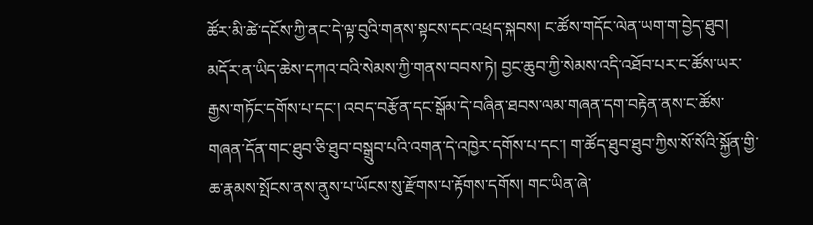ཚོར་མི་ཚེ་དངོས་ཀྱི་ནང་དེ་ལྟ་བུའི་གནས་སྟངས་དང་འཕྲད་སྐབས། ང་ཚོས་གདོང་ལེན་ཡག་ག་བྱེད་ཐུབ། མདོར་ན་ཡིད་ཆེས་དཀའ་བའི་སེམས་ཀྱི་གནས་བབས་ཏེ། བྱང་ཆུབ་ཀྱི་སེམས་འདི་འཐོབ་པར་ང་ཚོས་ཡར་རྒྱས་གཏོང་དགོས་པ་དང་། འབད་བརྩོན་དང་སྒོམ་དེ་བཞིན་ཐབས་ལམ་གཞན་དག་བརྟེན་ནས་ང་ཚོས་གཞན་དོན་གང་ཐུབ་ཅི་ཐུབ་བསྒྲུབ་པའི་འགན་དེ་འཁྱེར་དགོས་པ་དང་། ག་ཚོད་ཐུབ་ཐུབ་ཀྱིས་སོ་སོའི་སྐྱོན་གྱི་ཆ་རྣམས་སྤོངས་ནས་ནུས་པ་ཡོངས་སུ་རྫོགས་པ་རྟོགས་དགོས། གང་ཡིན་ཞེ་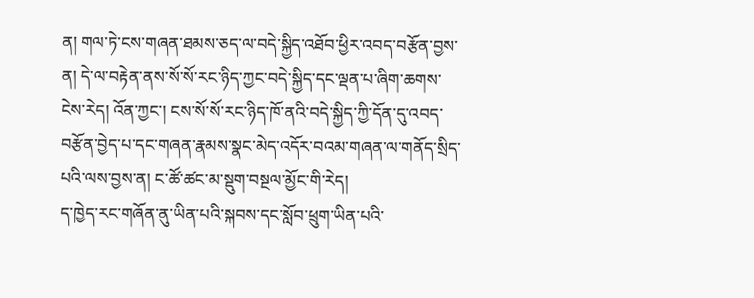ན། གལ་ཏེ་ངས་གཞན་ཐམས་ཅད་ལ་བདེ་སྐྱིད་འཐོབ་ཕྱིར་འབད་བརྩོན་བྱས་ན། དེ་ལ་བརྟེན་ནས་སོ་སོ་རང་ཉིད་ཀྱང་བདེ་སྐྱིད་དང་ལྡན་པ་ཞིག་ཆགས་ངེས་རེད། འོན་ཀྱང་། ངས་སོ་སོ་རང་ཉིད་ཁོ་ནའི་བདེ་སྐྱིད་ཀྱི་དོན་དུ་འབད་བརྩོན་བྱེད་པ་དང་གཞན་རྣམས་སྣང་མེད་འདོར་བའམ་གཞན་ལ་གནོད་སྲིད་པའི་ལས་བྱས་ན། ང་ཚོ་ཚང་མ་སྡུག་བསྔལ་མྱོང་གི་རེད།
ད་ཁྱེད་རང་གཞོན་ནུ་ཡིན་པའི་སྐབས་དང་སློབ་ཕྲུག་ཡིན་པའི་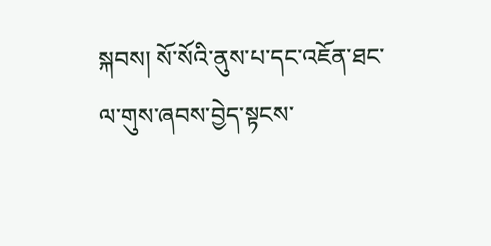སྐབས། སོ་སོའི་ནུས་པ་དང་འཇོན་ཐང་ལ་གུས་ཞབས་བྱེད་སྟངས་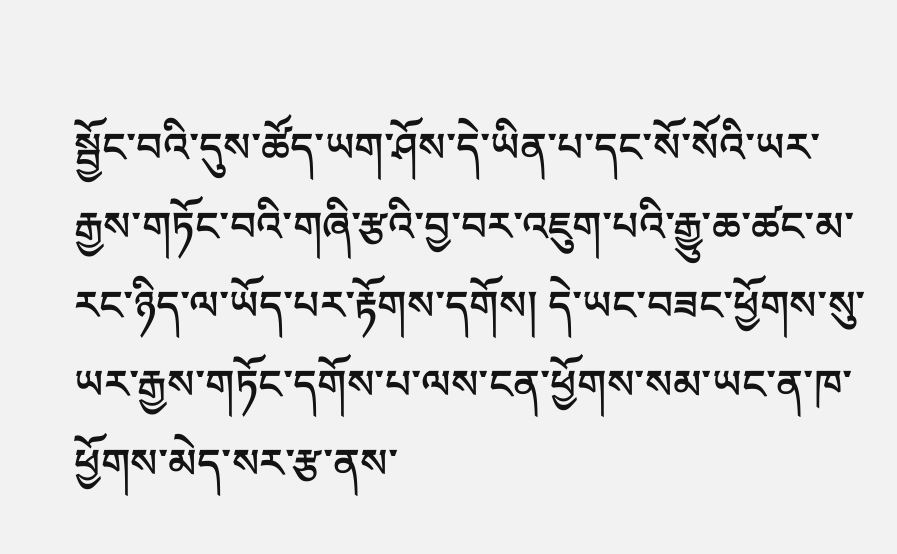སྦྱོང་བའི་དུས་ཚོད་ཡག་ཤོས་དེ་ཡིན་པ་དང་སོ་སོའི་ཡར་རྒྱས་གཏོང་བའི་གཞི་རྩའི་བྱ་བར་འཇུག་པའི་རྒྱུ་ཆ་ཚང་མ་རང་ཉིད་ལ་ཡོད་པར་རྟོགས་དགོས། དེ་ཡང་བཟང་ཕྱོགས་སུ་ཡར་རྒྱས་གཏོང་དགོས་པ་ལས་ངན་ཕྱོགས་སམ་ཡང་ན་ཁ་ཕྱོགས་མེད་སར་རྩ་ནས་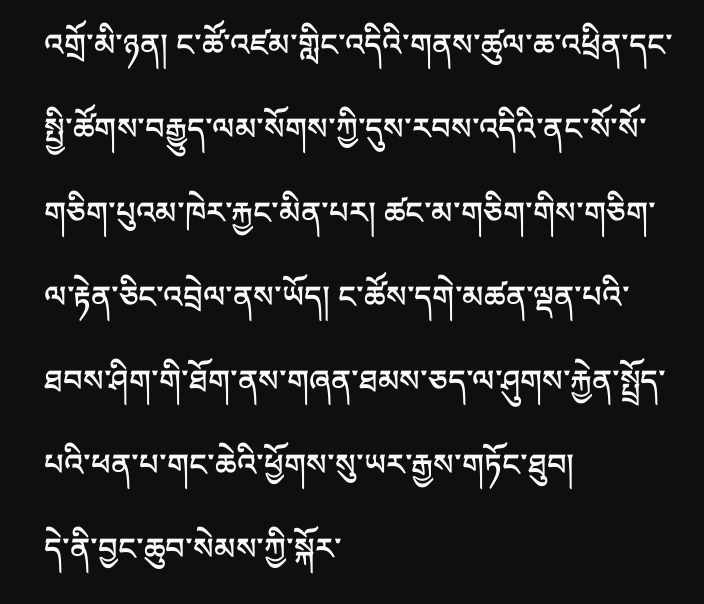འགྲོ་མི་ཉན། ང་ཚོ་འཛམ་གླིང་འདིའི་གནས་ཚུལ་ཆ་འཕྲིན་དང་སྤྱི་ཚོགས་བརྒྱུད་ལམ་སོགས་ཀྱི་དུས་རབས་འདིའི་ནང་སོ་སོ་གཅིག་པུའམ་ཁེར་རྐྱང་མིན་པར། ཚང་མ་གཅིག་གིས་གཅིག་ལ་རྟེན་ཅིང་འབྲེལ་ནས་ཡོད། ང་ཚོས་དགེ་མཚན་ལྡན་པའི་ཐབས་ཤིག་གི་ཐོག་ནས་གཞན་ཐམས་ཅད་ལ་ཤུགས་རྐྱེན་སྤྲོད་པའི་ཕན་པ་གང་ཆེའི་ཕྱོགས་སུ་ཡར་རྒྱས་གཏོང་ཐུབ།
དེ་ནི་བྱང་ཆུབ་སེམས་ཀྱི་སྐོར་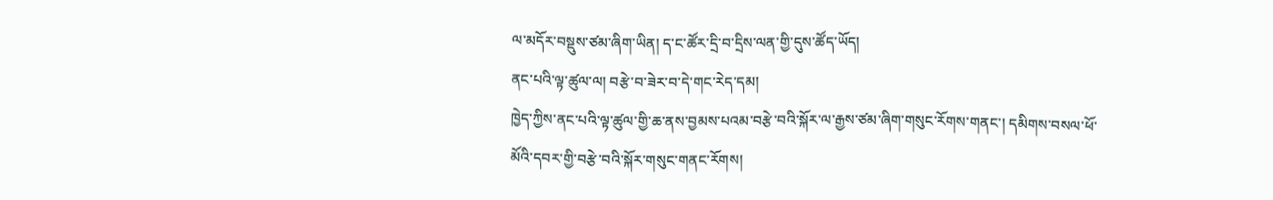ལ་མདོར་བསྡུས་ཙམ་ཞིག་ཡིན། ད་ང་ཚོར་དྲི་བ་དྲིས་ལན་གྱི་དུས་ཚོད་ཡོད།
ནང་པའི་ལྟ་ཚུལ་ལ། བརྩེ་བ་ཟེར་བ་དེ་གང་རེད་དམ།
ཁྱེད་ཀྱིས་ནང་པའི་ལྟ་ཚུལ་གྱི་ཆ་ནས་བྱམས་པའམ་བརྩེ་བའི་སྐོར་ལ་རྒྱས་ཙམ་ཞིག་གསུང་རོགས་གནང་། དམིགས་བསལ་ཕོ་མོའི་དབར་གྱི་བརྩེ་བའི་སྐོར་གསུང་གནང་རོགས།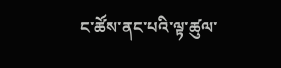ང་ཚོས་ནང་པའི་ལྟ་ཚུལ་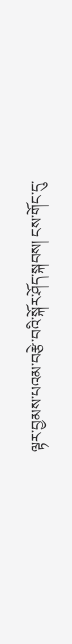ལྟར་བྱམས་པའམ་བརྩེ་བའི་སྐོར་ཤོད་སྐབས། ངས་གོང་དུ་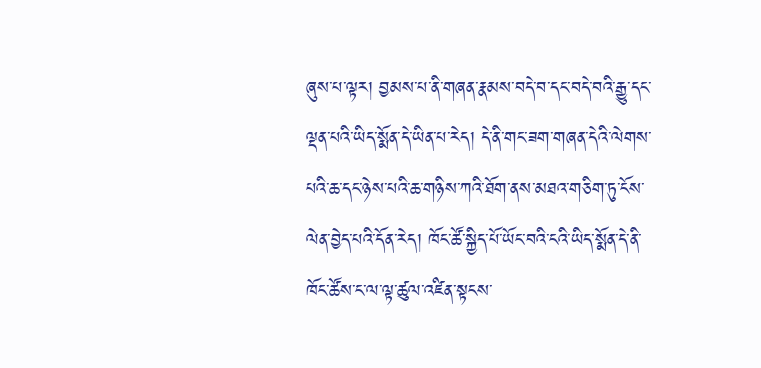ཞུས་པ་ལྟར། བྱམས་པ་ནི་གཞན་རྣམས་བདེ་བ་དང་བདེ་བའི་རྒྱུ་དང་ལྡན་པའི་ཡིད་སྨོན་དེ་ཡིན་པ་རེད། དེ་ནི་གང་ཟག་གཞན་དེའི་ལེགས་པའི་ཆ་དང་ཉེས་པའི་ཆ་གཉིས་ཀའི་ཐོག་ནས་མཐའ་གཅིག་ཏུ་ངོས་ལེན་བྱེད་པའི་དོན་རེད། ཁོང་ཚོ་སྐྱིད་པོ་ཡོང་བའི་ངའི་ཡིད་སྨོན་དེ་ནི་ཁོང་ཚོས་ང་ལ་ལྟ་ཚུལ་འཛིན་སྟངས་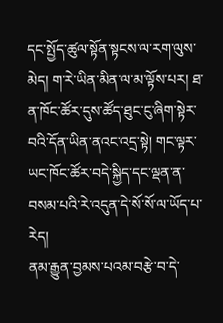དང་སྤྱོད་ཚུལ་སྟོན་སྟངས་ལ་རག་ལུས་མེད། ག་རེ་ཡིན་མིན་ལ་མ་ལྟོས་པར། ཐ་ན་ཁོང་ཚོར་དུས་ཚོད་ཐུང་ངུ་ཞིག་སྟེར་བའི་དོན་ཡིན་ནའང་འདྲ་སྟེ། གང་ལྟར་ཡང་ཁོང་ཚོར་བདེ་སྐྱིད་དང་ལྡན་ན་བསམ་པའི་རེ་འདུན་དེ་སོ་སོ་ལ་ཡོད་པ་རེད།
ནམ་རྒྱུན་བྱམས་པའམ་བརྩེ་བ་དེ་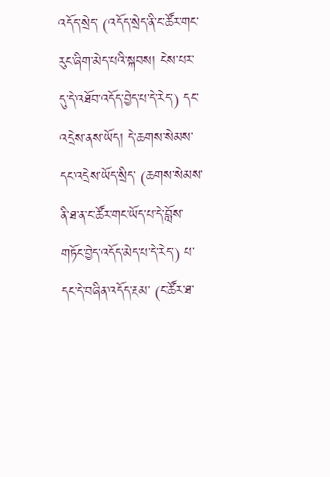འདོད་སྲེད་ (འདོད་སྲེད་ནི་ང་ཚོར་གང་རུང་ཞིག་མེད་པའི་སྐབས། ངེས་པར་དུ་དེ་འཐོབ་འདོད་བྱེད་པ་དེ་རེད་) དང་འདྲེས་ནས་ཡོད། དེ་ཆགས་སེམས་དང་འདྲེས་ཡོད་སྲིད་ (ཆགས་སེམས་ནི་ཐ་ན་ང་ཚོར་གང་ཡོད་པ་དེ་བློས་གཏོང་བྱེད་འདོད་མེད་པ་དེ་རེད་) པ་དང་དེ་བཞིན་འདོད་རྔམ་ (ང་ཚོར་ཐ་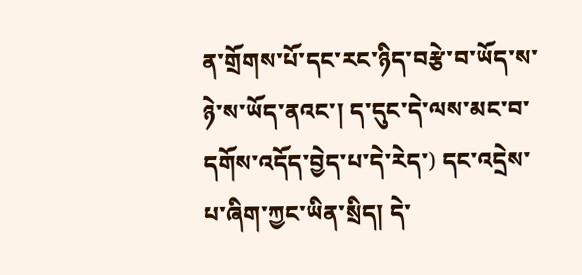ན་གྲོགས་པོ་དང་རང་ཉིད་བརྩེ་བ་ཡོད་ས་ཉེ་ས་ཡོད་ནའང་། ད་དུང་དེ་ལས་མང་བ་དགོས་འདོད་བྱེད་པ་དེ་རེད་) དང་འདྲེས་པ་ཞིག་ཀྱང་ཡིན་སྲིད། དེ་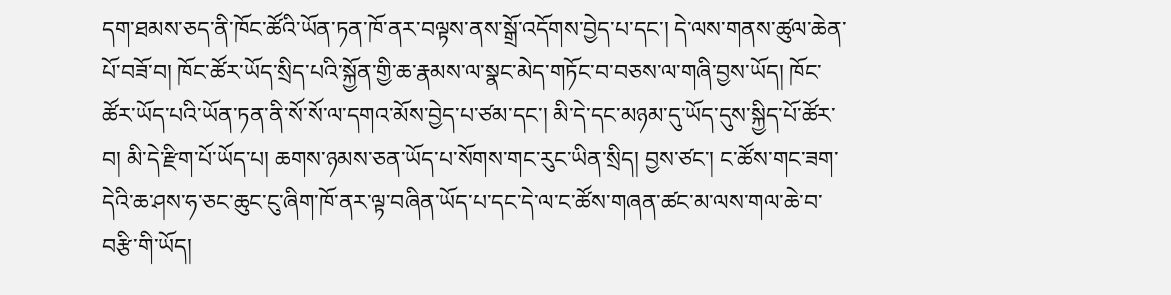དག་ཐམས་ཅད་ནི་ཁོང་ཚོའི་ཡོན་ཏན་ཁོ་ནར་བལྟས་ནས་སྒྲོ་འདོགས་བྱེད་པ་དང་། དེ་ལས་གནས་ཚུལ་ཆེན་པོ་བཟོ་བ། ཁོང་ཚོར་ཡོད་སྲིད་པའི་སྐྱོན་གྱི་ཆ་རྣམས་ལ་སྣང་མེད་གཏོང་བ་བཅས་ལ་གཞི་བྱས་ཡོད། ཁོང་ཚོར་ཡོད་པའི་ཡོན་ཏན་ནི་སོ་སོ་ལ་དགའ་མོས་བྱེད་པ་ཙམ་དང་། མི་དེ་དང་མཉམ་དུ་ཡོད་དུས་སྐྱིད་པོ་ཚོར་བ། མི་དེ་རྫིག་པོ་ཡོད་པ། ཆགས་ཉམས་ཅན་ཡོད་པ་སོགས་གང་རུང་ཡིན་སྲིད། བྱས་ཙང་། ང་ཚོས་གང་ཟག་དེའི་ཆ་ཤས་ཧ་ཅང་ཆུང་ངུ་ཞིག་ཁོ་ནར་ལྟ་བཞིན་ཡོད་པ་དང་དེ་ལ་ང་ཚོས་གཞན་ཚང་མ་ལས་གལ་ཆེ་བ་བརྩི་གི་ཡོད།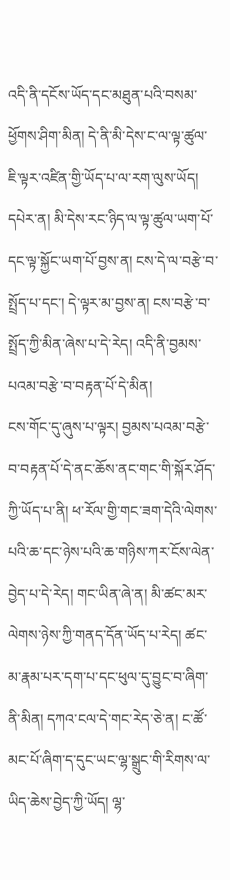འདི་ནི་དངོས་ཡོད་དང་མཐུན་པའི་བསམ་ཕྱོགས་ཤིག་མིན། དེ་ནི་མི་དེས་ང་ལ་ལྟ་ཚུལ་ཇི་ལྟར་འཛིན་གྱི་ཡོད་པ་ལ་རག་ལུས་ཡོད། དཔེར་ན། མི་དེས་རང་ཉིད་ལ་ལྟ་ཚུལ་ཡག་པོ་དང་ལྟ་སྐྱོང་ཡག་པོ་བྱས་ན། ངས་དེ་ལ་བརྩེ་བ་སྤྲོད་པ་དང་། དེ་ལྟར་མ་བྱས་ན། ངས་བརྩེ་བ་སྤྲོད་ཀྱི་མིན་ཞེས་པ་དེ་རེད། འདི་ནི་བྱམས་པའམ་བརྩེ་བ་བརྟན་པོ་དེ་མིན།
ངས་གོང་དུ་ཞུས་པ་ལྟར། བྱམས་པའམ་བརྩེ་བ་བརྟན་པོ་དེ་ནང་ཆོས་ནང་གང་གི་སྐོར་ཤོད་ཀྱི་ཡོད་པ་ནི། ཕ་རོལ་གྱི་གང་ཟག་དེའི་ལེགས་པའི་ཆ་དང་ཉེས་པའི་ཆ་གཉིས་ཀར་ངོས་ལེན་བྱེད་པ་དེ་རེད། གང་ཡིན་ཞེ་ན། མི་ཚང་མར་ལེགས་ཉེས་ཀྱི་གནད་དོན་ཡོད་པ་རེད། ཚང་མ་རྣམ་པར་དག་པ་དང་ཕུལ་དུ་བྱུང་བ་ཞིག་ནི་མིན། དཀའ་ངལ་དེ་གང་རེད་ཅེ་ན། ང་ཚོ་མང་པོ་ཞིག་ད་དུང་ཡང་ལྷ་སྒྲུང་གི་རིགས་ལ་ཡིད་ཆེས་བྱེད་ཀྱི་ཡོད། ལྷ་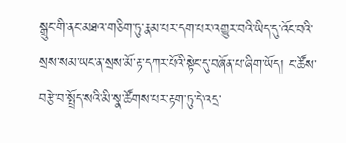སྒྲུང་གི་ནང་མཐའ་གཅིག་ཏུ་རྣམ་པར་དག་པར་འགྱུར་བའི་ཡིད་དུ་འོང་བའི་སྲས་སམ་ཡང་ན་སྲས་མོ་རྟ་དཀར་པོའི་སྟེང་དུ་བཞོན་པ་ཞིག་ཡོད། ང་ཚོས་བརྩེ་བ་སྤྲོད་སའི་མི་སྣ་ཚོགས་པར་རྟག་ཏུ་དེ་འདྲ་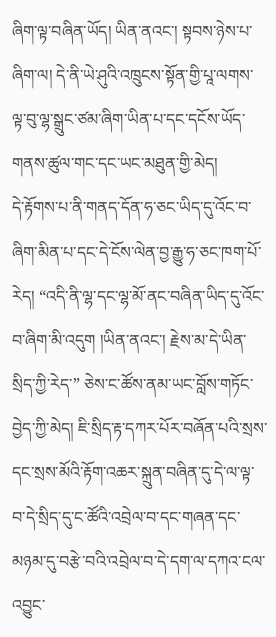ཞིག་ལྟ་བཞིན་ཡོད། ཡིན་ནའང་། སྟབས་ཉེས་པ་ཞིག་ལ། དེ་ནི་ཡེ་ཤུའི་འཁྲུངས་སྟོན་གྱི་པཱ་ལགས་ལྟ་བུ་ལྷ་སྒྲུང་ཙམ་ཞིག་ཡིན་པ་དང་དངོས་ཡོད་གནས་ཚུལ་གང་དང་ཡང་མཐུན་གྱི་མེད།
དེ་རྟོགས་པ་ནི་གནད་དོན་ཧ་ཅང་ཡིད་དུ་འོང་བ་ཞིག་མིན་པ་དང་དེ་ངོས་ལེན་བྱ་རྒྱུ་ཧ་ཅང་ཁག་པོ་རེད། “འདི་ནི་ལྷ་དང་ལྷ་མོ་ནང་བཞིན་ཡིད་དུ་འོང་བ་ཞིག་མི་འདུག །ཡིན་ནའང་། རྗེས་མ་དེ་ཡིན་སྲིད་ཀྱི་རེད་” ཅེས་ང་ཚོས་ནམ་ཡང་བློས་གཏོང་བྱེད་ཀྱི་མེད། ཇི་སྲིད་རྟ་དཀར་པོར་བཞོན་པའི་སྲས་དང་སྲས་མོའི་རྟོག་འཆར་སྐྲུན་བཞིན་དུ་དེ་ལ་ལྟ་བ་དེ་སྲིད་དུ་ང་ཚོའི་འབྲེལ་བ་དང་གཞན་དང་མཉམ་དུ་བརྩེ་བའི་འབྲེལ་བ་དེ་དག་ལ་དཀའ་ངལ་འབྱུང་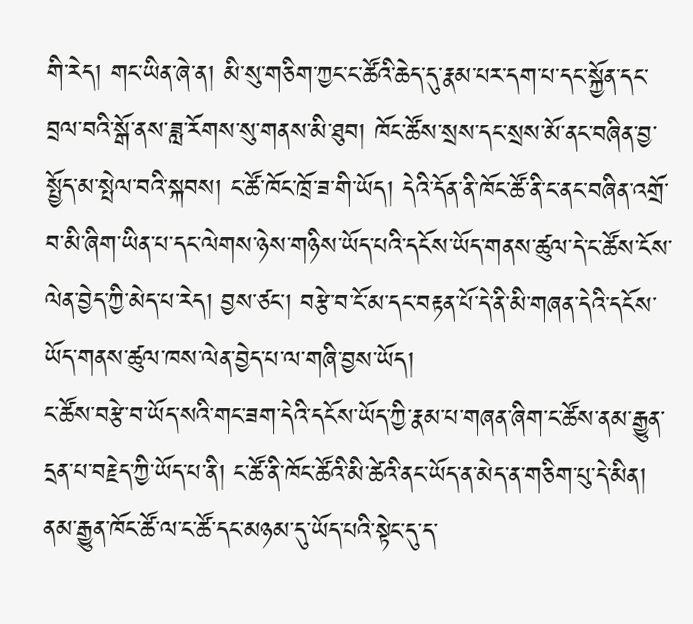གི་རེད། གང་ཡིན་ཞེ་ན། མི་སུ་གཅིག་ཀྱང་ང་ཚོའི་ཆེད་དུ་རྣམ་པར་དག་པ་དང་སྐྱོན་དང་བྲལ་བའི་སྒོ་ནས་ཟླ་རོགས་སུ་གནས་མི་ཐུབ། ཁོང་ཚོས་སྲས་དང་སྲས་མོ་ནང་བཞིན་བྱ་སྤྱོད་མ་སྤེལ་བའི་སྐབས། ང་ཚོ་ཁོང་ཁྲོ་ཟ་གི་ཡོད། དེའི་དོན་ནི་ཁོང་ཚོ་ནི་ང་ནང་བཞིན་འགྲོ་བ་མི་ཞིག་ཡིན་པ་དང་ལེགས་ཉེས་གཉིས་ཡོད་པའི་དངོས་ཡོད་གནས་ཚུལ་དེ་ང་ཚོས་ངོས་ལེན་བྱེད་ཀྱི་མེད་པ་རེད། བྱས་ཙང་། བརྩེ་བ་ངོ་མ་དང་བརྟན་པོ་དེ་ནི་མི་གཞན་དེའི་དངོས་ཡོད་གནས་ཚུལ་ཁས་ལེན་བྱེད་པ་ལ་གཞི་བྱས་ཡོད།
ང་ཚོས་བརྩེ་བ་ཡོད་སའི་གང་ཟག་དེའི་དངོས་ཡོད་ཀྱི་རྣམ་པ་གཞན་ཞིག་ང་ཚོས་ནམ་རྒྱུན་དྲན་པ་བརྗེད་ཀྱི་ཡོད་པ་ནི། ང་ཚོ་ནི་ཁོང་ཚོའི་མི་ཚེའི་ནང་ཡོད་ན་མེད་ན་གཅིག་པུ་དེ་མིན། ནམ་རྒྱུན་ཁོང་ཚོ་ལ་ང་ཚོ་དང་མཉམ་དུ་ཡོད་པའི་སྟེང་དུ་ད་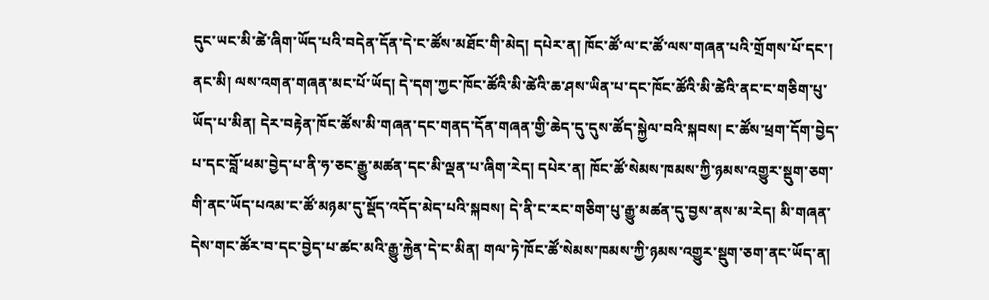དུང་ཡང་མི་ཚེ་ཞིག་ཡོད་པའི་བདེན་དོན་དེ་ང་ཚོས་མཐོང་གི་མེད། དཔེར་ན། ཁོང་ཚོ་ལ་ང་ཚོ་ལས་གཞན་པའི་གྲོགས་པོ་དང་། ནང་མི། ལས་འགན་གཞན་མང་པོ་ཡོད། དེ་དག་ཀྱང་ཁོང་ཚོའི་མི་ཚེའི་ཆ་ཤས་ཡིན་པ་དང་ཁོང་ཚོའི་མི་ཚེའི་ནང་ང་གཅིག་པུ་ཡོད་པ་མིན། དེར་བརྟེན་ཁོང་ཚོས་མི་གཞན་དང་གནད་དོན་གཞན་གྱི་ཆེད་དུ་དུས་ཚོད་སྐྱེལ་བའི་སྐབས། ང་ཚོས་ཕྲག་དོག་བྱེད་པ་དང་བློ་ཕམ་བྱེད་པ་ནི་ཧ་ཅང་རྒྱུ་མཚན་དང་མི་ལྡན་པ་ཞིག་རེད། དཔེར་ན། ཁོང་ཚོ་སེམས་ཁམས་ཀྱི་ཉམས་འགྱུར་སྡུག་ཅག་གི་ནང་ཡོད་པའམ་ང་ཚོ་མཉམ་དུ་སྡོད་འདོད་མེད་པའི་སྐབས། དེ་ནི་ང་རང་གཅིག་པུ་རྒྱུ་མཚན་དུ་བྱས་ནས་མ་རེད། མི་གཞན་དེས་གང་ཚོར་བ་དང་བྱེད་པ་ཚང་མའི་རྒྱུ་རྐྱེན་དེ་ང་མིན། གལ་ཏེ་ཁོང་ཚོ་སེམས་ཁམས་ཀྱི་ཉམས་འགྱུར་སྡུག་ཅག་ནང་ཡོད་ན།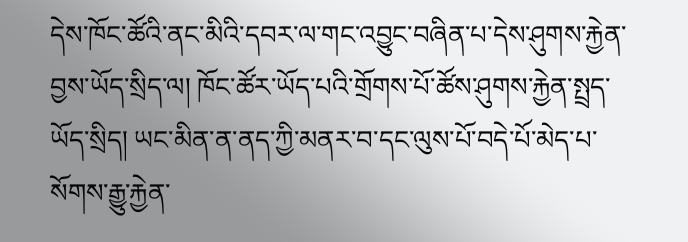དེས་ཁོང་ཚོའི་ནང་མིའི་དབར་ལ་གང་འབྱུང་བཞིན་པ་དེས་ཤུགས་རྐྱེན་བྱས་ཡོད་སྲིད་ལ། ཁོང་ཚོར་ཡོད་པའི་གྲོགས་པོ་ཚོས་ཤུགས་རྐྱེན་སྤྲད་ཡོད་སྲིད། ཡང་མིན་ན་ནད་ཀྱི་མནར་བ་དང་ལུས་པོ་བདེ་པོ་མེད་པ་སོགས་རྒྱུ་རྐྱེན་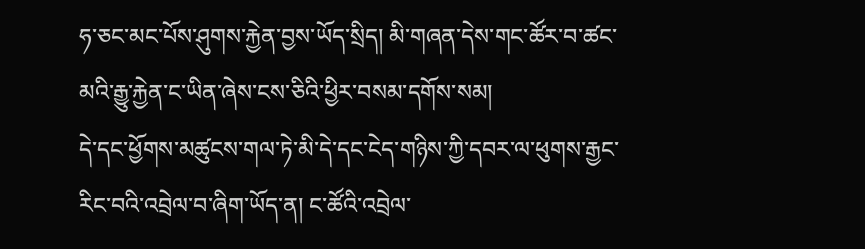ཧ་ཅང་མང་པོས་ཤུགས་རྐྱེན་བྱས་ཡོད་སྲིད། མི་གཞན་དེས་གང་ཚོར་བ་ཚང་མའི་རྒྱུ་རྐྱེན་ང་ཡིན་ཞེས་ངས་ཅིའི་ཕྱིར་བསམ་དགོས་སམ།
དེ་དང་ཕྱོགས་མཚུངས་གལ་ཏེ་མི་དེ་དང་ངེད་གཉིས་ཀྱི་དབར་ལ་ཕུགས་རྒྱང་རིང་བའི་འབྲེལ་བ་ཞིག་ཡོད་ན། ང་ཚོའི་འབྲེལ་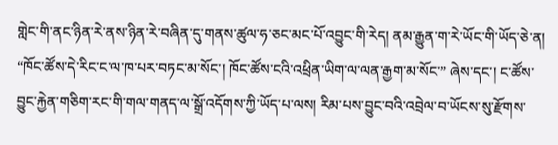གླེང་གི་ནང་ཉིན་རེ་ནས་ཉིན་རེ་བཞིན་དུ་གནས་ཚུལ་ཧ་ཅང་མང་པོ་འབྱུང་གི་རེད། ནམ་རྒྱུན་ག་རེ་ཡོང་གི་ཡོད་ཅེ་ན། “ཁོང་ཚོས་དེ་རིང་ང་ལ་ཁ་པར་བཏང་མ་སོང་། ཁོང་ཚོས་ངའི་འཕྲིན་ཡིག་ལ་ལན་རྒྱག་མ་སོང་” ཞེས་དང་། ང་ཚོས་བྱུང་རྐྱེན་གཅིག་རང་གི་གལ་གནད་ལ་སྒྲོ་འདོགས་ཀྱི་ཡོད་པ་ལས། རིམ་པས་བྱུང་བའི་འབྲེལ་བ་ཡོངས་སུ་རྫོགས་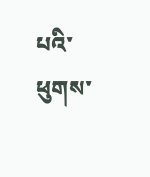པའི་ཕུགས་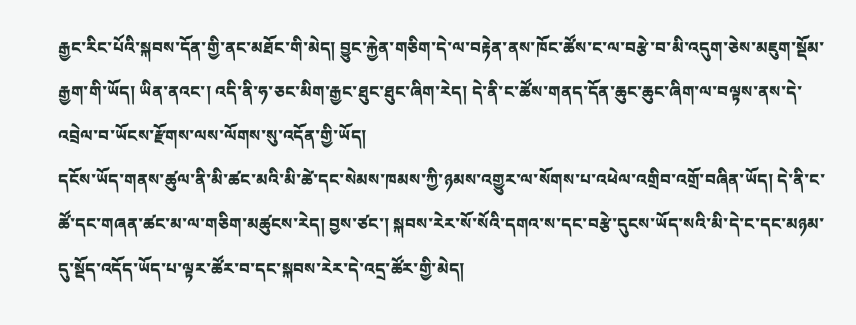རྒྱང་རིང་པོའི་སྐབས་དོན་གྱི་ནང་མཐོང་གི་མེད། བྱུང་རྐྱེན་གཅིག་དེ་ལ་བརྟེན་ནས་ཁོང་ཚོས་ང་ལ་བརྩེ་བ་མི་འདུག་ཅེས་མཇུག་སྡོམ་རྒྱག་གི་ཡོད། ཡིན་ནའང་། འདི་ནི་ཧ་ཅང་མིག་རྒྱང་ཐུང་ཐུང་ཞིག་རེད། དེ་ནི་ང་ཚོས་གནད་དོན་ཆུང་ཆུང་ཞིག་ལ་བལྟས་ནས་དེ་འབྲེལ་བ་ཡོངས་རྫོགས་ལས་ལོགས་སུ་འདོན་གྱི་ཡོད།
དངོས་ཡོད་གནས་ཚུལ་ནི་མི་ཚང་མའི་མི་ཚེ་དང་སེམས་ཁམས་ཀྱི་ཉམས་འགྱུར་ལ་སོགས་པ་འཕེལ་འགྲིབ་འགྲོ་བཞིན་ཡོད། དེ་ནི་ང་ཚོ་དང་གཞན་ཚང་མ་ལ་གཅིག་མཚུངས་རེད། བྱས་ཙང་། སྐབས་རེར་སོ་སོའི་དགའ་ས་དང་བརྩེ་དུངས་ཡོད་སའི་མི་དེ་ང་དང་མཉམ་དུ་སྡོད་འདོད་ཡོད་པ་ལྟར་ཚོར་བ་དང་སྐབས་རེར་དེ་འདྲ་ཚོར་གྱི་མེད།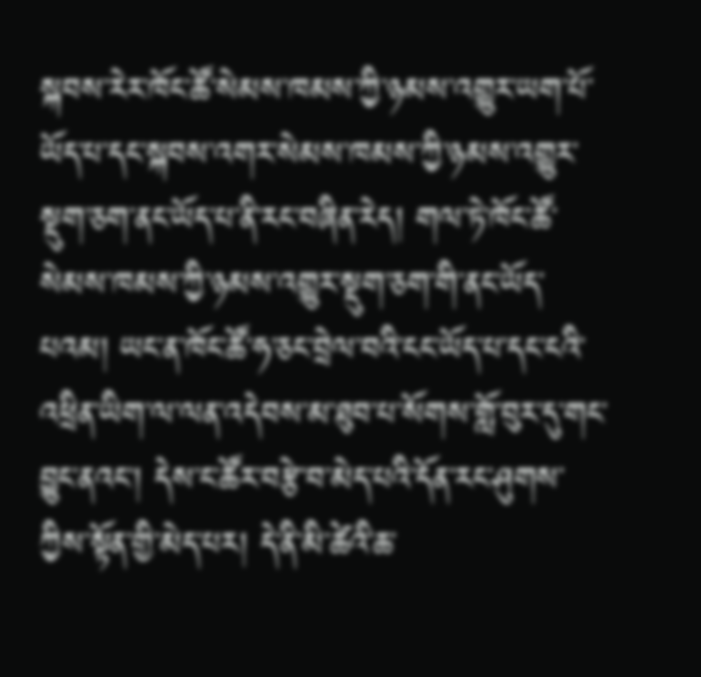སྐབས་རེར་ཁོང་ཚོ་སེམས་ཁམས་ཀྱི་ཉམས་འགྱུར་ཡག་པོ་ཡོད་པ་དང་སྐབས་འགར་སེམས་ཁམས་ཀྱི་ཉམས་འགྱུར་སྡུག་ཅག་ནང་ཡོད་པ་ནི་རང་བཞིན་རེད། གལ་ཏེ་ཁོང་ཚོ་སེམས་ཁམས་ཀྱི་ཉམས་འགྱུར་སྡུག་ཅག་གི་ནང་ཡོད་པའམ། ཡང་ན་ཁོང་ཚོ་ཧ་ཅང་བྲེལ་བའི་ངང་ཡོད་པ་དང་ངའི་འཕྲིན་ཡིག་ལ་ལན་འདེབས་མ་ཐུབ་པ་སོགས་གློ་བུར་དུ་གང་བྱུང་ནའང་། དེས་ང་ཚོར་བརྩེ་བ་མེད་པའི་དོན་རང་ཤུགས་ཀྱིས་སྟོན་གྱི་མེད་པར། དེ་ནི་མི་ཚེའི་ཆ་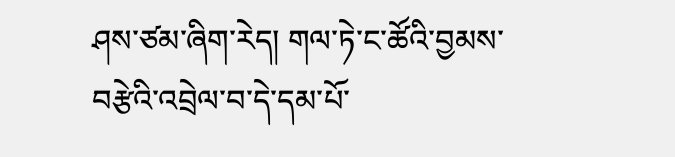ཤས་ཙམ་ཞིག་རེད། གལ་ཏེ་ང་ཚོའི་བྱམས་བརྩེའི་འབྲེལ་བ་དེ་དམ་པོ་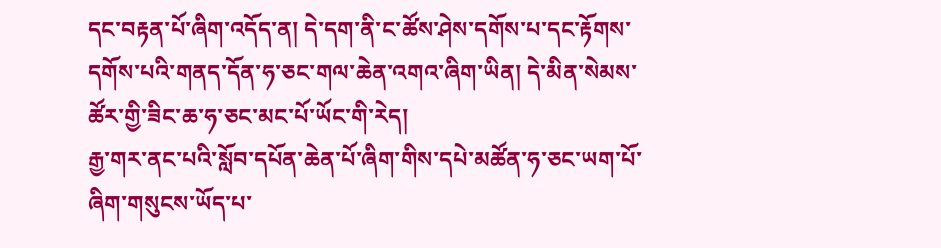དང་བརྟན་པོ་ཞིག་འདོད་ན། དེ་དག་ནི་ང་ཚོས་ཤེས་དགོས་པ་དང་རྟོགས་དགོས་པའི་གནད་དོན་ཧ་ཅང་གལ་ཆེན་འགའ་ཞིག་ཡིན། དེ་མིན་སེམས་ཚོར་གྱི་ཟིང་ཆ་ཧ་ཅང་མང་པོ་ཡོང་གི་རེད།
རྒྱ་གར་ནང་པའི་སློབ་དཔོན་ཆེན་པོ་ཞིག་གིས་དཔེ་མཚོན་ཧ་ཅང་ཡག་པོ་ཞིག་གསུངས་ཡོད་པ་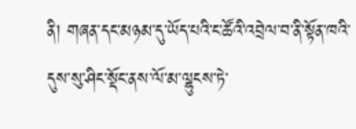ནི། གཞན་དང་མཉམ་དུ་ཡོད་པའི་ང་ཚོའི་འབྲེལ་བ་ནི་སྟོན་ཁའི་དུས་སུ་ཤིང་སྡོང་ནས་ལོ་མ་ལྷུངས་ཏེ་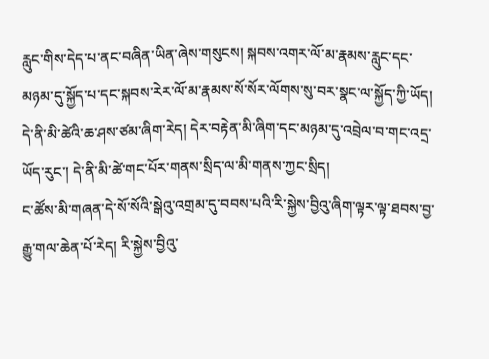རླུང་གིས་དེད་པ་ནང་བཞིན་ཡིན་ཞེས་གསུངས། སྐབས་འགར་ལོ་མ་རྣམས་རླུང་དང་མཉམ་དུ་སྐྱོད་པ་དང་སྐབས་རེར་ལོ་མ་རྣམས་སོ་སོར་ལོགས་སུ་བར་སྣང་ལ་སྐྱོད་ཀྱི་ཡོད། དེ་ནི་མི་ཚེའི་ཆ་ཤས་ཙམ་ཞིག་རེད། དེར་བརྟེན་མི་ཞིག་དང་མཉམ་དུ་འབྲེལ་བ་གང་འདྲ་ཡོད་རུང་། དེ་ནི་མི་ཚེ་གང་པོར་གནས་སྲིད་ལ་མི་གནས་ཀྱང་སྲིད།
ང་ཚོས་མི་གཞན་དེ་སོ་སོའི་སྒེའུ་འགྲམ་དུ་བབས་པའི་རི་སྐྱེས་བྱིའུ་ཞིག་ལྟར་ལྟ་ཐབས་བྱ་རྒྱུ་གལ་ཆེན་པོ་རེད། རི་སྐྱེས་བྱིའུ་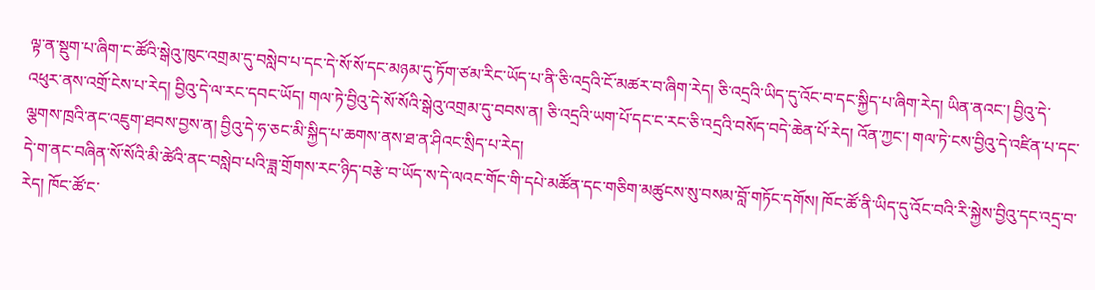ལྟ་ན་སྡུག་པ་ཞིག་ང་ཚོའི་སྒེའུ་ཁུང་འགྲམ་དུ་བསླེབ་པ་དང་དེ་སོ་སོ་དང་མཉམ་དུ་ཏོག་ཙམ་རིང་ཡོད་པ་ནི་ཅི་འདྲའི་ངོ་མཚར་བ་ཞིག་རེད། ཅི་འདྲའི་ཡིད་དུ་འོང་བ་དང་སྐྱིད་པ་ཞིག་རེད། ཡིན་ནའང་། བྱིའུ་དེ་འཕུར་ནས་འགྲོ་ངེས་པ་རེད། བྱིའུ་དེ་ལ་རང་དབང་ཡོད། གལ་ཏེ་བྱིའུ་དེ་སོ་སོའི་སྒེའུ་འགྲམ་དུ་བབས་ན། ཅི་འདྲའི་ཡག་པོ་དང་ང་རང་ཅི་འདྲའི་བསོད་བདེ་ཆེན་པོ་རེད། འོན་ཀྱང་། གལ་ཏེ་ངས་བྱིའུ་དེ་འཛིན་པ་དང་ལྕགས་ཁྲའི་ནང་འཇུག་ཐབས་བྱས་ན། བྱིའུ་དེ་ཧ་ཅང་མི་སྐྱིད་པ་ཆགས་ནས་ཐ་ན་ཤིའང་སྲིད་པ་རེད།
དེ་ག་ནང་བཞིན་སོ་སོའི་མི་ཚེའི་ནང་བསླེབ་པའི་ཟླ་གྲོགས་རང་ཉིད་བརྩེ་བ་ཡོད་ས་དེ་ལའང་གོང་གི་དཔེ་མཚོན་དང་གཅིག་མཚུངས་སུ་བསམ་བློ་གཏོང་དགོས། ཁོང་ཚོ་ནི་ཡིད་དུ་འོང་བའི་རི་སྐྱེས་བྱིའུ་དང་འདྲ་བ་རེད། ཁོང་ཚོ་ང་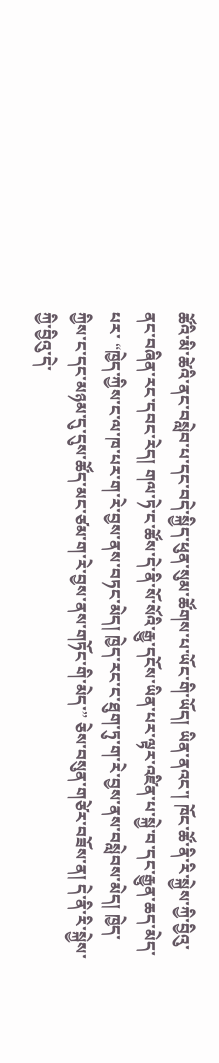ཚོའི་མི་ཚེའི་ནང་བསླེབ་པ་དང་བདེ་སྐྱིད་ཕུན་སུམ་ཚོགས་པ་ཡོང་གི་ཡོད། ཡིན་ནའང་། ཁོང་ཚོ་ནི་རི་སྐྱེས་ཀྱི་བྱིའུ་ནང་བཞིན་རང་དབང་རེད། གལ་ཏེ་ང་ཚོས་དེ་ནི་སོ་སོའི་རྒྱུ་དངོས་ཡིན་པར་ལྟར་འཛིན་པ་སྐྱེ་བ་དང་རྒྱུན་ཆད་མེད་པར་ “ཁྱེད་ཀྱིས་ང་ལ་ཁ་པར་ག་རེ་བྱས་ནས་བཏང་མེད། ཁྱེད་རང་ང་ཐུག་ཏུ་ག་རེ་བྱས་ནས་བསླེབས་མེད། ཁྱེད་ཀྱིས་ང་དང་མཉམ་དུ་དུས་ཚོད་མང་ཙམ་ག་རེ་བྱས་ནས་གཏོང་གི་མེད་” ཅེས་བསུན་གཙེར་བཟོས་ན། དེ་ནི་རི་སྐྱེས་ཀྱི་བྱིའུ་དེ་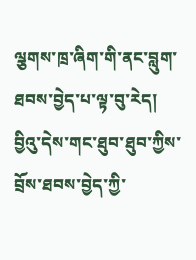ལྕགས་ཁྲ་ཞིག་གི་ནང་བླུག་ཐབས་བྱེད་པ་ལྟ་བུ་རེད། བྱིའུ་དེས་གང་ཐུབ་ཐུབ་ཀྱིས་བྲོས་ཐབས་བྱེད་ཀྱི་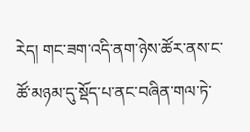རེད། གང་ཟག་འདི་ནག་ཉེས་ཚོར་ནས་ང་ཚོ་མཉམ་དུ་སྡོད་པ་ནང་བཞིན་གལ་ཏེ་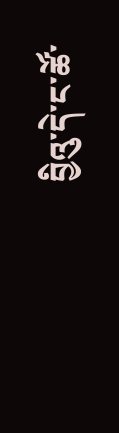བྱིའུ་དེ་ང་ཚོ་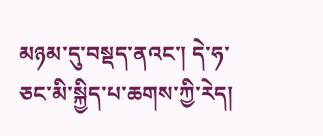མཉམ་དུ་བསྡད་ནའང་། དེ་ཧ་ཅང་མི་སྐྱིད་པ་ཆགས་ཀྱི་རེད།